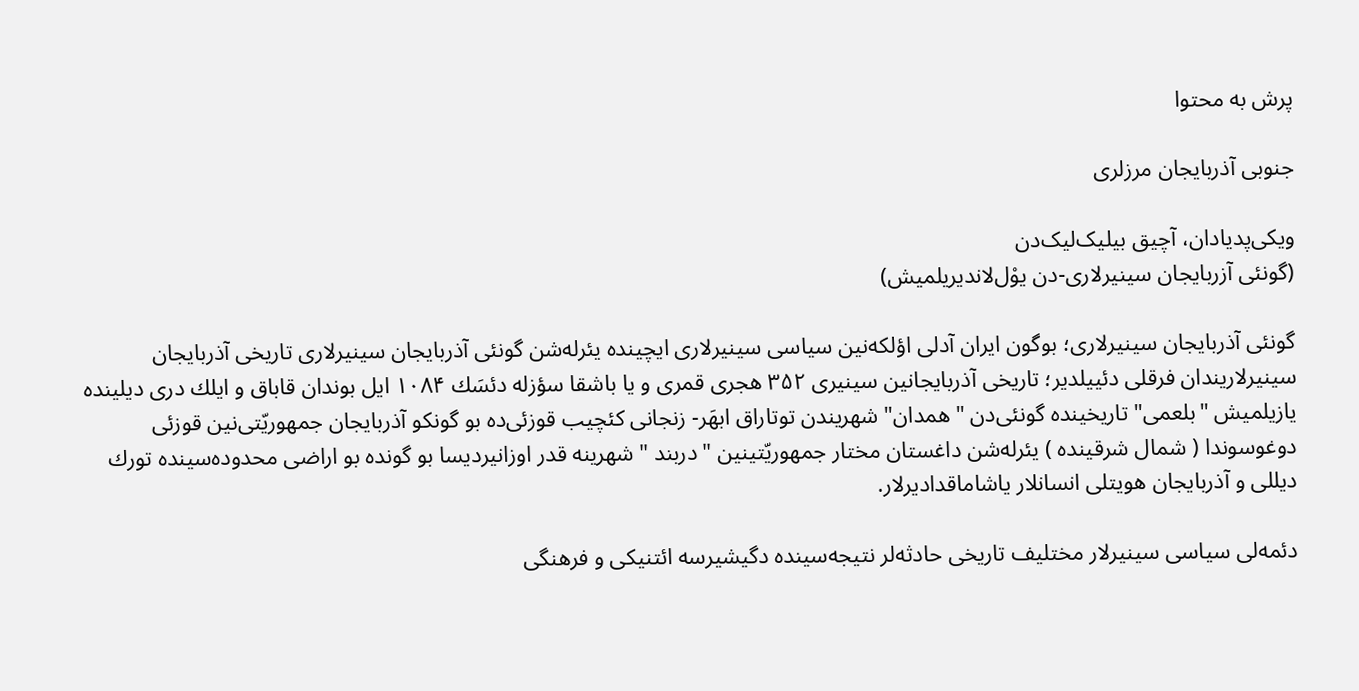پرش به محتوا

جنوبی آذربایجان مرزلری

ویکی‌پدیادان، آچیق بیلیک‌لیک‌دن
(گونئی آزربایجان سینیرلاری-دن يوْل‌لاندیریلمیش)

گونئی آذربایجان سینیرلاری؛ بوگون ایران آدلی اؤلكه‌نین سیاسی سینیرلاری ایچینده یئرله‌شن گونئی آذربایجان سینیرلاری تاریخی آذربایجان سینیرلاریندان فرقلی دئییلدیر؛ تاریخی آذربایجانین سینیری ۳۵۲ هجری قمری و یا باشقا سؤزله دئسَك ۱۰۸۴ ایل بوندان قاباق و ایلك دری دیلینده یازیلمیش "بلعمی" تاریخینده گونئی‌دن "همدان" شهریندن توتاراق ابهَر- زنجانی كئچیب قوزئی‌ده بو گونكو آذربایجان جمهوریّتی‌نین قوزئی دوغوسوندا ( شمال شرقینده ) یئرله‌شن داغستان مختار جمهوریّتینین "دربند " شهرینه قدر اوزانیردیسا بو گونده بو اراضی محدوده‌سینده تورك دیللی و آذربایجان هویتلی انسانلار یاشاماقدادیرلار.

دئمه‌لی سیاسی سینیرلار مختلیف تاریخی حادثه‌لر نتیجه‌سینده دگیشیرسه ائتنیكی و فرهنگی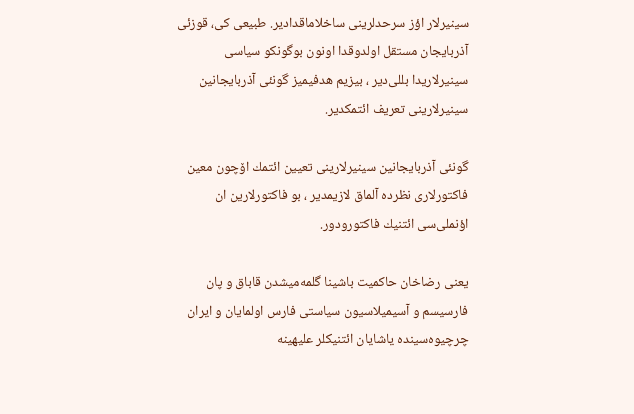سینیرلار اؤز سرحدلرینی ساخلاماقدادیر. طبیعی كی، قوزئی آذربایجان مستقل اولدوقدا اونون بوگونكو سیاسی سینیرلاریدا بللی‌دیر ، بیزیم هدفیمیز گونئی آذربایجانین سینیرلارینی تعریف ائتمكدیر.

گونئی آذربایجانین سینیرلارینی تعیین ائتمك اۆچون معین فاكتورلاری نظرده آلماق لازیمدیر ، بو فاكتورلارین ان اؤنملی‌سی ائتنیك فاكتورودور.

یعنی رضاخان حاكمیت باشینا گلمه‌میشدن قاباق و پان فارسیسم و آسیمیلاسیون سیاستی فارس اولمایان و ایران چرچیوه‌سینده یاشایان ائتنیكلر علیهینه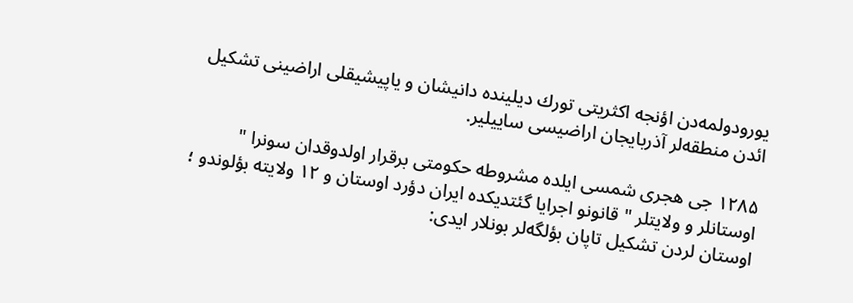یورودولمه‌دن اؤنجه اكثریتی تورك دیلینده دانیشان و یاپیشیقلی اراضینی تشكیل ائدن منطقه‌لر آذربایجان اراضیسی ساییلیر.

۱۲۸۵ جی هجری شمسی ایلده مشروطه حكومتی برقرار اولدوقدان سونرا " اوستانلر و ولایتلر " قانونو اجرایا گئتدیكده ایران دؤرد اوستان و ۱۲ ولایته بؤلوندو ؛ اوستان لردن تشكیل تاپان بؤلگه‌لر بونلار ایدی: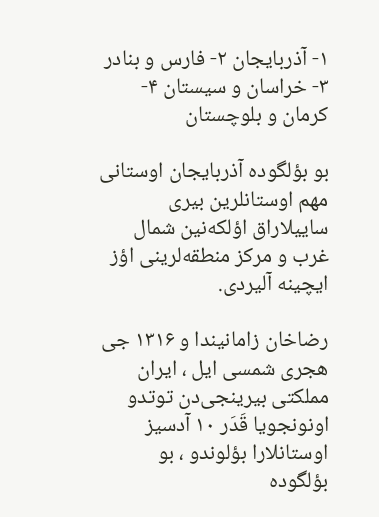۱- آذربایجان ۲- فارس و بنادر ۳- خراسان و سیستان ۴- كرمان و بلوچستان

بو بؤلگوده آذربایجان اوستانی مهم اوستانلرین بیری ساییلاراق اؤلكه‌نین شمال غرب و مركز منطقه‌لرینی اؤز ایچینه آلیردی.

رضاخان زامانیندا و ۱۳۱۶ جی هجری شمسی ایل ، ایران مملكتی بیرینجی‌دن توتدو اونونجویا قَدَر ۱۰ آدسیز اوستانلارا بؤلوندو ، بو بؤلگوده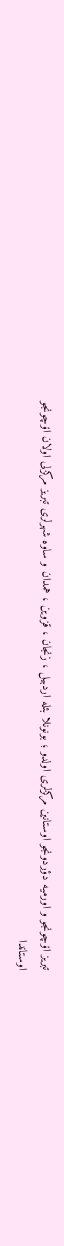تبریز اۆچونجو و اورمیه دؤردونجو اوستانین مركزلری اولدو ؛ بونونلا بئله اردبیل ، زنجان ، قزوین ، همدان و ساوه شهرلری تبریز مركزلی اولان اۆچونجو اوستاندا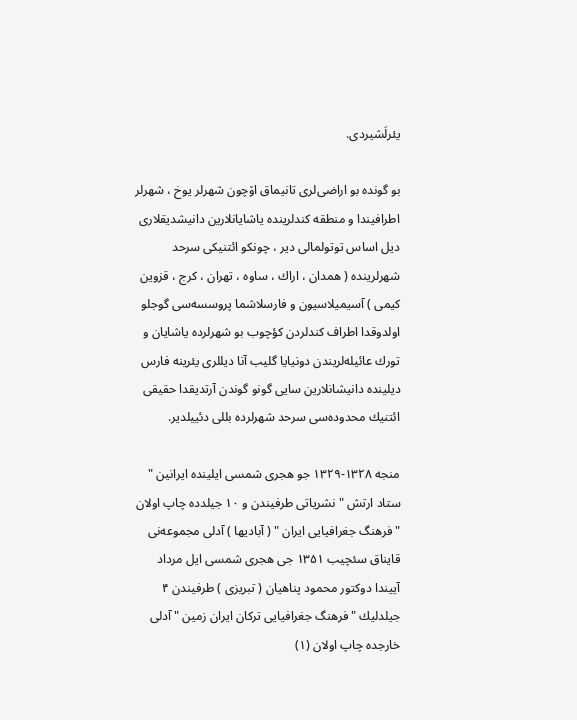یئرلَشیردی.

بو گونده بو اراضی‌لری تانیماق اۆچون شهرلر یوخ ، شهرلر اطرافیندا و منطقه كندلرینده یاشایانلارین دانیشدیقلاری دیل اساس توتولمالی دیر ، چونكو ائتنیكی سرحد شهرلرینده ( همدان ، اراك ، ساوه ، تهران ، كرج ، قزوین كیمی ) آسیمیلاسیون و فارسلاشما پروسسه‌سی گوجلو اولدوقدا اطراف كندلردن كؤچوب بو شهرلرده یاشایان و تورك عائیله‌لریندن دونیایا گلیب آنا دیللری یئرینه فارس دیلینده دانیشانلارین سایی گونو گوندن آرتدیقدا حقیقی ائتنیك محدوده‌سی سرحد شهرلرده بللی دئییلدیر.

منجه ۱۳۲۸-۱۳۲۹ جو هجری شمسی ایلینده ایرانین " ستاد ارتش " نشریاتی طرفیندن و ۱۰ جیلدده چاپ اولان " فرهنگ جغرافیایی ایران " ( آبادیها ) آدلی مجموعه‌نی قایناق سئچیب ۱۳۵۱ جی هجری شمسی ایل مرداد آییندا دوكتور محمود پناهیان ( تبریزی ) طرفیندن ۴ جیلدلیك " فرهنگ جغرافیایی تركان ایران زمین " آدلی خارجده چاپ اولان (۱)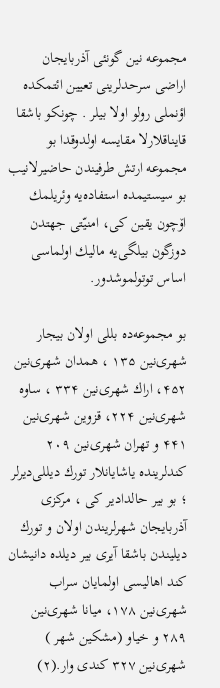مجموعه نین گونئی آذربایجان اراضی سرحدلرینی تعیین ائتمكده اؤنملی رولو اولا بیلر . چونكو باشقا قایناقلارلا مقایسه اولدوقدا بو مجموعه ارتش طرفیندن حاضیرلانیب بو سیستیمده استفاده‌یه وئریلمك اۆچون یقین كی، امنیّتی جهتدن دوزگون بیلگی‌یه مالیك اولماسی اساس توتولموشدور.

بو مجموعه‌ده بللی اولان بیجار شهری‌نین ۱۳۵ ، همدان شهری‌نین ۴۵۲، اراك شهری‌نین ۳۳۴ ، ساوه شهری‌نین ۲۲۴، قزوین شهری‌نین ۴۴۱ و تهران شهری‌نین ۲۰۹ كندلرینده یاشایانلار تورك دیللی‌دیرلر ؛ بو بیر حالدادیر كی ، مركزی آذربایجان شهرلریندن اولان و تورك دیلیندن باشقا آیری بیر دیلده دانیشان كند اهالیسی اولمایان سراب شهری‌نین ۱۷۸، میانا شهری‌نین ۲۸۹ و خیاو (مشكین شهر ) شهری‌نین ۳۲۷ كندی وار.(۲)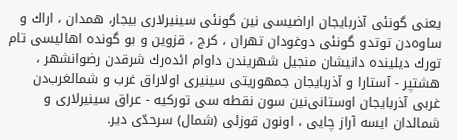یعنی گونئی آذربایجان اراضیسی نین گونئی سینیرلاری بیجار، همدان ، اراك و ساوه‌دن توتدو گونئی دوغودان تهران ، كرج ، قزوین و بو گونده اهالیسی تام تورك دیلینده دانیشان منجیل شهریندن داوام ائده‌رك شرقدن رضوانشهر ، هشتپر - آستارا و آذربایجان جمهوریتی سینیری اولاراق غرب و شمالغرب‌دن غربی آذربایجان اوستانی‌نین سون نقطه سی توركیه - عراق سینیرلاری و شمالدان ایسه آراز چایی ، اونون قوزئی (شمال) سرحدّی دیر.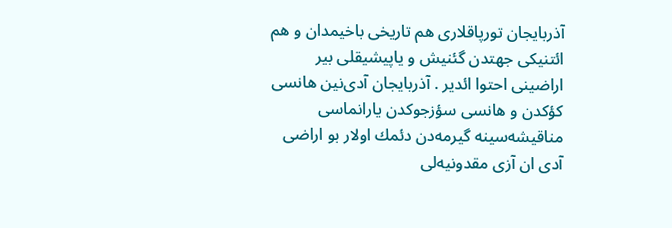آذربایجان تورپاقلاری هم تاریخی باخیمدان و هم ائتنیكی جهتدن گئنیش و یاپیشیقلی بیر اراضینی احتوا ائدیر . آذربایجان آدی‌نین هانسی كؤكدن و هانسی سؤزجوكدن یارانماسی مناقیشه‌سینه گیرمه‌دن دئمك اولار بو اراضی آدی ان آزی مقدونیه‌لی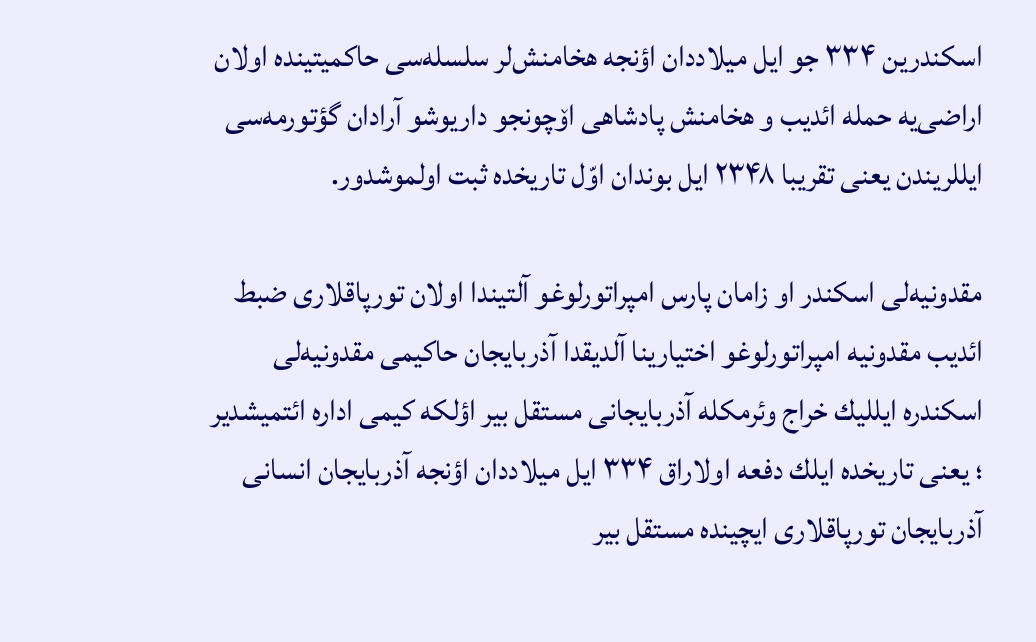اسكندرین ۳۳۴ جو ایل میلاددان اؤنجه هخامنش‌لر سلسله‌سی حاكمیتینده اولان اراضی‌یه حمله ائدیب و هخامنش پادشاهی اۆچونجو داریوشو آرادان گؤتورمه‌سی ایللریندن یعنی تقریبا ۲۳۴۸ ایل بوندان اوّل تاریخده ثبت اولموشدور.

مقدونیه‌لی اسكندر او زامان پارس امپراتورلوغو آلتیندا اولان تورپاقلاری ضبط ائدیب مقدونیه امپراتورلوغو اختیارینا آلدیقدا آذربایجان حاكیمی مقدونیه‌لی اسكندره ایللیك خراج وئرمكله آذربایجانی مستقل بیر اؤلكه كیمی اداره ائتمیشدیر ؛ یعنی تاریخده ایلك دفعه اولاراق ۳۳۴ ایل میلاددان اؤنجه آذربایجان انسانی آذربایجان تورپاقلاری ایچینده مستقل بیر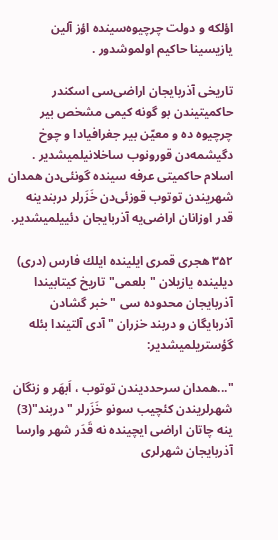اؤلكه و دولت چرچیوه‌سینده اؤز آلین یازیسینا حاكیم اولموشدور .

تاریخی آذربایجان اراضی‌سی اسكندر حاكمیتیندن بو گونه كیمی مشخص بیر چرچیوه ده و معیّن بیر جغرافیادا و چوخ دگیشمه‌دن قورونوب ساخلانیلمیشدیر . اسلام حاكمیتی عرفه سینده گونئی‌دن همدان شهریندن توتوب قوزئی‌دن خَزَرلر دربندینه قدر اوزانان اراضی‌یه آذربایجان دئییلمیشدیر.

۳۵۲ هجری قمری ایلینده ایلك فارس (دری) دیلینده یازیلان "بلعمی" تاریخ كیتابیندا آذربایجان محدوده سی " خبر گشادن آذربایگان و دربند خزران " آدی آلتیندا بئله گؤستریلمیشدیر:

"...همدان سرحددیندن توتوب ، اَبهَر و زنگان شهرلریندن كئچیب سونو خَزَرلر "دربند"(3) ینه چاتان اراضی ایچینده نه قَدَر شهر وارسا آذربایجان شهرلری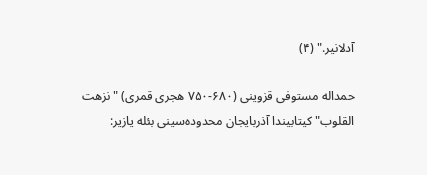آدلانیر." (۴)

حمداله مستوفی قزوینی (۶۸۰-۷۵۰ هجری قمری) "نزهت القلوب" كیتابیندا آذربایجان محدوده‌سینی بئله یازیر: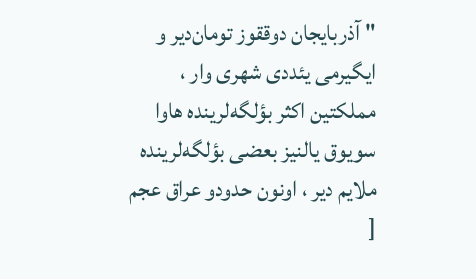" آذربایجان دوققوز تومان‌دیر و ایگیرمی یئددی شهری وار ، مملكتین اكثر بؤلگه‌لرینده هاوا سویوق یالنیز بعضی بؤلگه‌لرینده ملایم دیر ، اونون حدودو عراق عجم [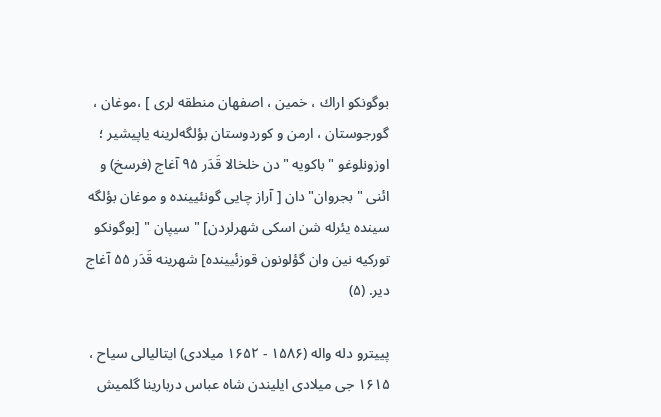بوگونكو اراك ، خمین ، اصفهان منطقه لری ] ،موغان ، گورجوستان ، ارمن و كوردوستان بؤلگه‌لرینه یاپیشیر ؛ اوزونلوغو " باكویه "دن خلخالا قَدَر ۹۵ آغاج (فرسخ) و ائنی "بجروان"دان [ آراز چایی گونئیینده و موغان بؤلگه سینده یئرله شن اسكی شهرلردن] " سیپان " [بوگونكو توركیه نین وان گؤلونون قوزئیینده] شهرینه قَدَر ۵۵ آغاج دیر. (۵)

پییترو دله واله (۱۵۸۶ - ۱۶۵۲ میلادی) ایتالیالی سیاح ، ۱۶۱۵ جی میلادی ایلیندن شاه عباس دربارینا گلمیش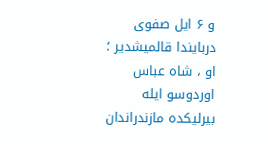و ۶ ایل صفوی دربایندا قالمیشدیر ؛ او ، شاه عباس اوردوسو ایله بیرلیكده مازندراندان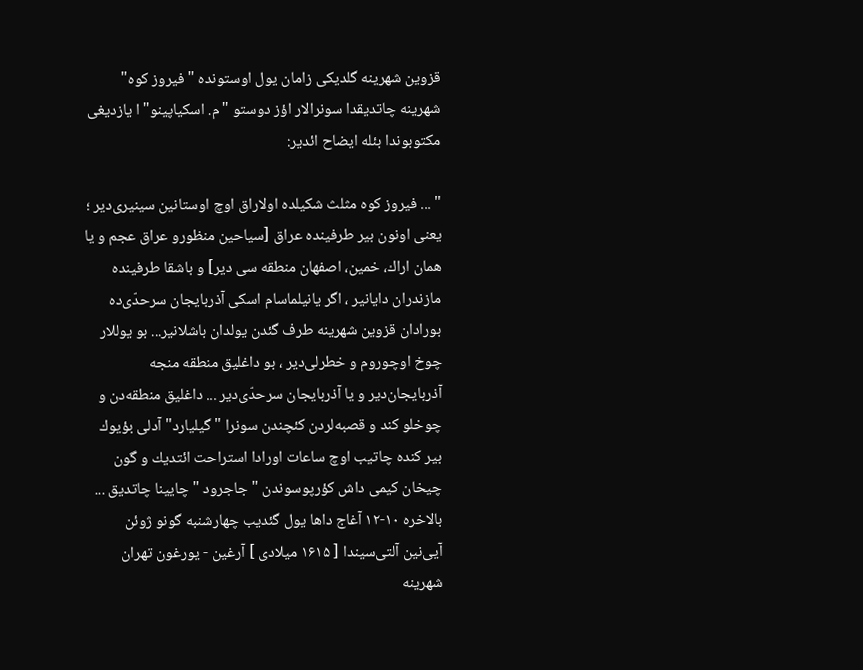قزوین شهرینه گلدیكی زامان یول اوستونده "فیروز كوه" شهرینه چاتدیقدا سونرالار اؤز دوستو "م. اسكیاپینو"ا یازدیغی مكتوبوندا بئله ایضاح ائدیر:

" ... فیروز كوه مثلث شكیلده اولاراق اوچ اوستانین سینیری‌دیر ؛ یعنی اونون بیر طرفینده عراق [سیاحین منظورو عراق عجم و یا همان اراك، خمین، اصفهان منطقه سی دیر] و باشقا طرفینده مازندران دایانیر ، اگر یانیلماسام اسكی آذربایجان سرحدّی‌ده بورادان قزوین شهرینه طرف گئدن یولدان باشلانیر... بو یوللار چوخ اوچوروم و خطرلی‌دیر ، بو داغلیق منطقه منجه آذربایجان‌دیر و یا آذربایجان سرحدّی‌دیر ... داغلیق منطقه‌دن و چوخلو كند و قصبه‌لردن كئچندن سونرا " گیلیارد" آدلی بؤیوك بیر كنده چاتیب اوچ ساعات اورادا استراحت ائتدیك و گون چیخان كیمی داش كؤرپوسوندن " جاجرود " چایینا چاتدیق ... بالاخره ۱۰-۱۲ آغاج داها یول گئدیب چهارشنبه گونو ژوئن آیی‌نین آلتی‌سیندا [ ۱۶۱۵ میلادی ] آرغین - یورغون تهران شهرینه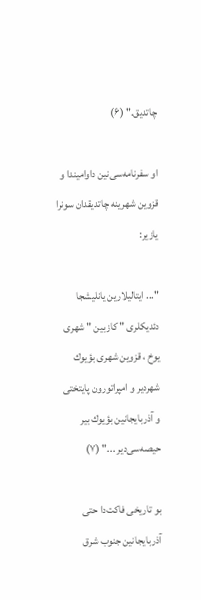چاتدیق." (۶)

او سفرنامه‌سی‌نین داوامیندا و قزوین شهرینه چاتدیقدان سونرا یازیر:

"... ایتالیلارین یانلیشجا دئدیكلری " كازبین " شهری یوخ ، قزوین شهری بؤیوك شهردیر و امپراتورون پایتختی و آذربایجانین بؤیوك بیر حیصه‌سی‌دیر ..." (۷)

بو تاریخی فاكت‌دا حتی آذربایجانین جنوب شرق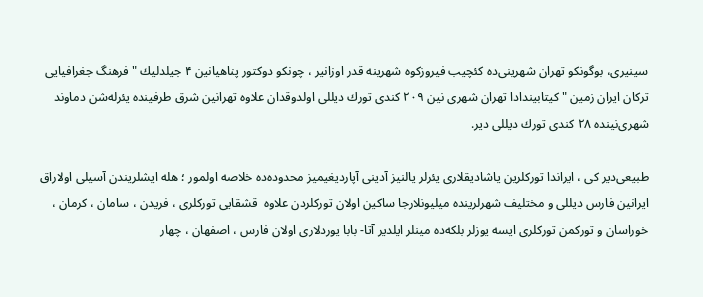سینیری، بوگونكو تهران شهرینی‌ده كئچیب فیروزكوه شهرینه قدر اوزانیر ، چونكو دوكتور پناهیانین ۴ جیلدلیك " فرهنگ جغرافیایی تركان ایران زمین " كیتابیندادا تهران شهری نین ۲۰۹ كندی تورك دیللی اولدوقدان علاوه تهرانین شرق طرفینده یئرله‌شن دماوند شهری‌نینده ۲۸ كندی تورك دیللی دیر.

طبیعی‌دیر كی ، ایراندا توركلرین یاشادیقلاری یئرلر یالنیز آدینی آپاردیغیمیز محدوده‌ده خلاصه اولمور ؛ هله ایشلریندن آسیلی اولاراق ایرانین فارس دیللی و مختلیف شهرلرینده میلیونلارجا ساكین اولان توركلردن علاوه  قشقایی توركلری ، فریدن ، سامان ، كرمان ، خوراسان و توركمن توركلری ایسه یوزلر بلكه‌ده مینلر ایلدیر آتا- بابا یوردلاری اولان فارس ، اصفهان ، چهار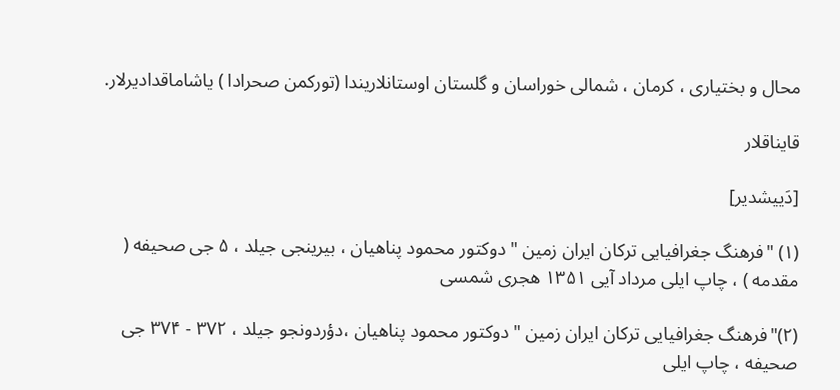محال و بختیاری ، كرمان ، شمالی خوراسان و گلستان اوستانلاریندا (توركمن صحرادا ) یاشاماقدادیرلار.

قایناقلار

[دَییشدیر]

(۱) "فرهنگ جغرافیایی تركان ایران زمین " دوكتور محمود پناهیان ، بیرینجی جیلد ، ۵ جی صحیفه ( مقدمه ) ، چاپ ایلی مرداد آیی ۱۳۵۱ هجری شمسی

(۲)"فرهنگ جغرافیایی تركان ایران زمین " دوكتور محمود پناهیان ،دؤردونجو جیلد ، ۳۷۲ - ۳۷۴ جی صحیفه ، چاپ ایلی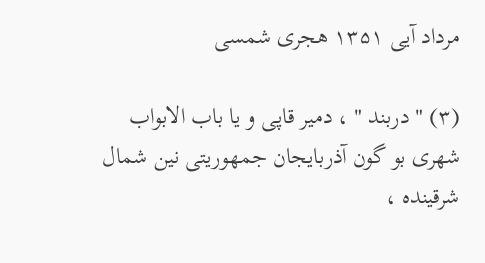مرداد آیی ۱۳۵۱ هجری شمسی

(۳) " دربند " ، دمیر قاپی و یا باب الابواب شهری بو گون آذربایجان جمهوریتی نین شمال شرقینده ،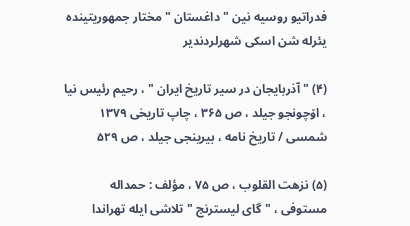فدراتیو روسیه نین " داغستان " مختار جمهوریتینده یئرله شن اسكی شهرلردندیر

(۴) " آذربایجان در سیر تاریخ ایران " ، رحیم رئیس نیا ، اۆچونجو جیلد ، ص ۳۶۵ ، چاپ تاریخی ۱۳۷۹ شمسی / تاریخ نامه ، بیرینجی جیلد ، ص ۵۲۹

(۵) نزهت القلوب ، ص ۷۵ ، مؤلف : حمداله مستوفی ، " گای لیسترنج " تلاشی ایله تهراندا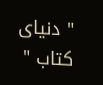" دنیای كتاب "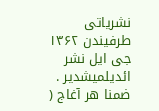نشریاتی طرفیندن ۱۳۶۲ جی ایل نشر ائدیلمیشدیر . ضمنا هر آغاج (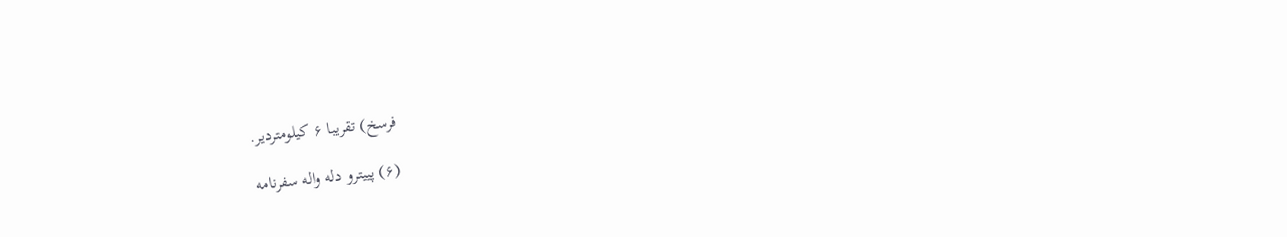فرسخ) تقریبا ۶ كیلومتردیر.

(۶) پییترو دله واله سفرنامه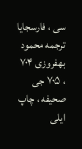سی ، فارسجایا ترجمه محمود بهفروزی ۷۰۴ ، ۷۰۵ جی صحیفه ، چاپ ایلی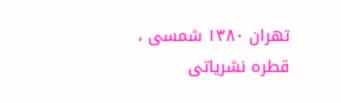تهران ۱۳۸۰ شمسی ، قطره نشریاتی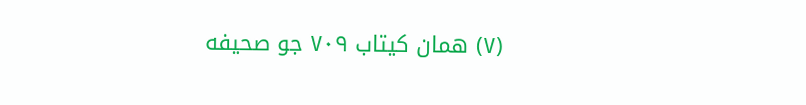(۷) همان كیتاب ۷۰۹ جو صحیفه